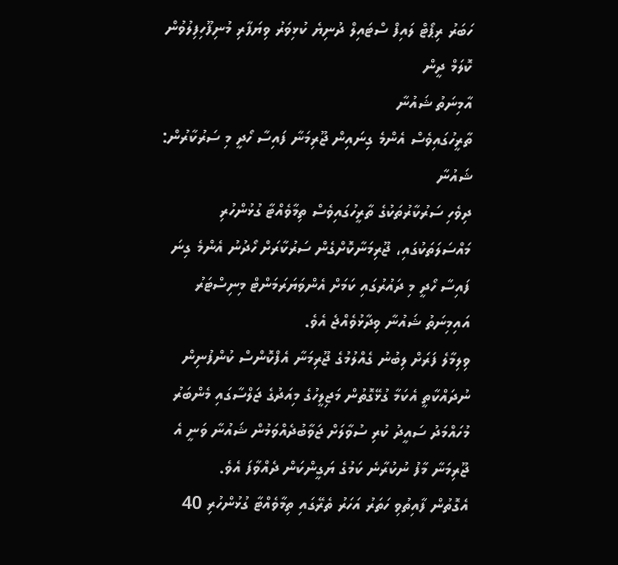ހަބަރު ރިޕޯޓް ލައިފް ސްޓައިލް ދުނިޔެ ކުޅިވަރު ވިޔަފާރި މުނިފޫހިފިލުވުން ކޮލަމް ދީން
އާމިނަތު ޝައުނާ
ތާރީހުގައިވެސް އެންމެ ގިނައިން ޖޫރިމަނާ ފައިސާ ހޯދީ މި ސަރުކާރުން: ޝައުނާ
ދިވެހި ސަރުކާރުތަކުގެ ތާރީހުގައިވެސް ތިމާވެއްޓާ ގުޅުންހުރި މައްސަލަތަކުގައި، ޖޫރިމަނާކޮށްގެން ސަރުކާރަށް ހޯދުނު އެންމެ ގިނަ ފައިސާ ހޯދީ މި ދައުރުގައި ކަމަށް އެންވަޔަރަމަންޓް މިނިސްޓަރު އައިމިނަތު ޝައުނާ ވިދާޅުވެއްޖެ އެވެ.
ވިލިމާލެ ފަރަށް ލިބުނު ގެއްލުމުގެ ޖޫރިމަނާ އެފްކޮންސް ކުންފުނިން ނުދައްކާތީ އެކަމާ ގުޅޭގޮތުން މަޖިލީހުގެ މިއަދުގެ ޖަލްސާގައި މެންބަރު މުހައްމަދު ސައީދު ކުރި ސުވާލަށް ޖަވާބުދެއްވަމުން ޝައުނާ ވަނީ އެ ޖޫރިމަނާ މާފު ނުކުރާނެ ކަމުގެ ޔަގީންކަން ދެއްވާފަ އެވެ.
އެގޮތުން ފާއިތުވި ހަތަރު އަހަރު ތެރޭގައި ތިމާވެއްޓާ ގުޅުންހުރި 40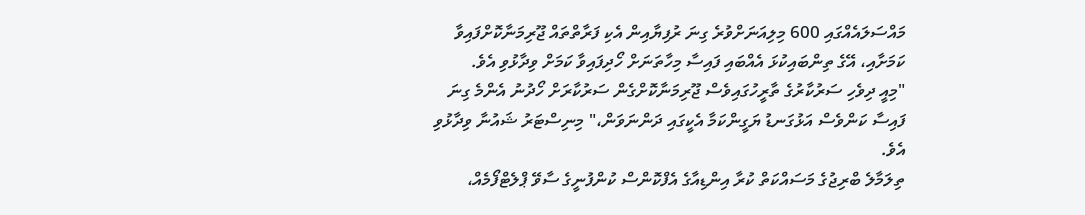މައްސަލައެއްގައި 600 މިލިއަނަށްވުރެ ގިނަ ރުފިޔާއިން އެކި ފަރާތްތައް ޖޫރިމަނާކޮށްފައިވާ ކަމަށާއި، އޭގެ ތިންބައިކުޅަ އެއްބައި ފައިސާ މިހާތަނަށް ހޯދިފައިވާ ކަމަށް ވިދާޅުވި އެވެ.
"މިއީ ދިވެހި ސަރުކާރުގެ ތާރީހުގައިވެސް ޖޫރިމަނާކޮށްގެން ސަރުކާރަށް ހޯދުނު އެންމެ ގިނަ ފައިސާ ކަންވެސް އަޅުގަނޑު ޔަގީންކަމާ އެކީގައި ދަންނަވަން،" މިނިސްޓަރު ޝައުނާ ވިދާޅުވި އެވެ.
ތިލަމާލެ ބްރިޖުގެ މަސައްކަތް ކުރާ އިންޑިއާގެ އެފްކޮންސް ކުންފުނީގެ ސާވޭ ޕްލެޓްފޯމެއް،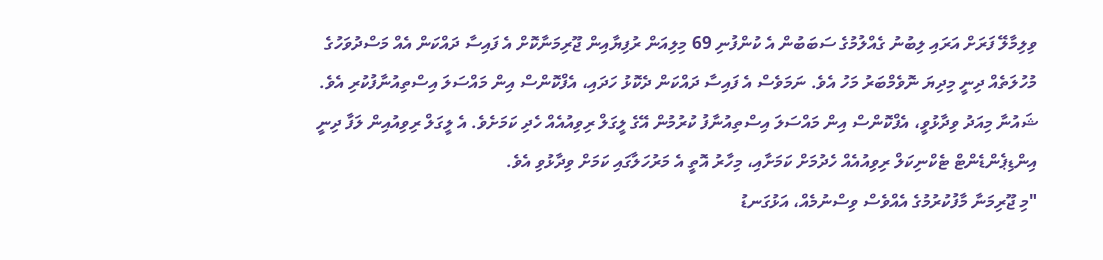ވިލިމާލޭ ފަރަށް އަރައި ލިބުނު ގެއްލުމުގެ ސަބަބުން އެ ކުންފުނި 69 މިލިއަން ރުފިޔާއިން ޖޫރިމަނާކޮށް އެ ފައިސާ ދައްކަން އެއް މަސްދުވަހުގެ މުހުލަތެއް ދިނީ މިދިޔަ ނޮވެމްބަރު މަހު އެވެ. ނަމަވެސް އެ ފައިސާ ދައްކަން ދެކޮޅު ހަދައި، އެފްކޮންސް އިން މައްސަލަ އިސްތިއުނާފުކުރި އެވެ.
ޝައުނާ މިއަދު ވިދާޅުވީ، އެފްކޮންސް އިން މައްސަލަ އިސްތިއުނާފު ކުރުމުން އޭގެ ލީގަލް ރިވިއުއެއް ހެދި ކަމަށެވެ. އެ ލީގަލް ރިވިއުއިން ލަފާ ދިނީ އިންޑިޕެންޑެންޓް ޓެކްނިކަލް ރިވިއުއެއް ހެދުމަށް ކަމަށާއި، މިހާރު އޮތީ އެ މަރުހަލާގައި ކަމަށް ވިދާޅުވި އެވެ.
"މި ޖޫރިމަނާ މާފުކުރުމުގެ އެއްވެސް ވިސްނުމެއް، އަޅުގަނޑު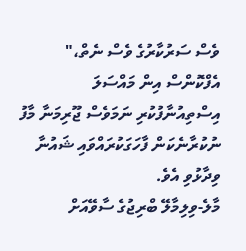ވެސް ސަރުކާރުގެ ވެސް ނެތް،" އެފްކޮންސް އިން މައްސަލަ އިސްތިއުނާފުކުރި ނަމަވެސް ޖޫރިމަނާ މާފު ނުކުރާނެކަން ފާހަގަކުރައްވައި ޝައުނާ ވިދާޅުވި އެވެ.
މާލެ-ވިލިމާލޭ ބްރިޖުގެ ސާވޭއަށް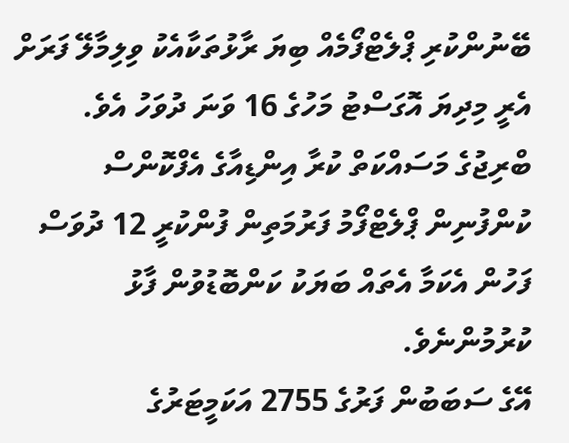ބޭނުންކުރި ޕްލެޓްފޯމެއް ބިޔަ ރާޅުތަކާއެކު ވިލިމާލޭ ފަރަށް އެރީ މިދިޔަ އޮގަސްޓު މަހުގެ 16 ވަނަ ދުވަހު އެވެ. ބްރިޖުގެ މަސައްކަތް ކުރާ އިންޑިއާގެ އެފްކޮންސް ކުންފުނިން ޕްލެޓްފޯމު ފަރުމަތިން ފުންކުރީ 12 ދުވަސް ފަހުން އެކަމާ އެތައް ބަޔަކު ކަންބޮޑުވުން ފާޅު ކުރުމުންނެވެ.
އޭގެ ސަބަބުން ފަރުގެ 2755 އަކަމީޓަރުގެ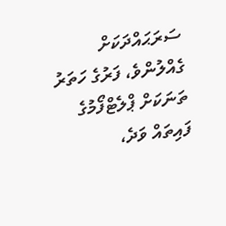ސަރަޙައްދަކަށް ގެއްލުންވެ، ފަރުގެ ހަތަރު ތަނަކަށް ޕްލެޓްފޯމުގެ ފައިތައް ވަދެ،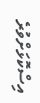އިސްކޮޅަށްވުރެ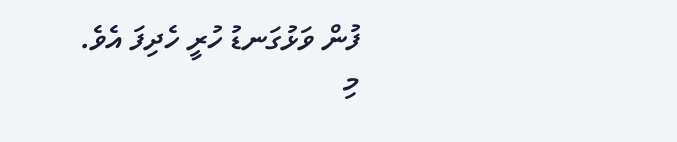ފުން ވަޅުގަނޑު ހުރީ ހެދިފަ އެވެ.
މި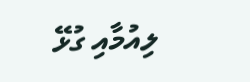ލިއުމާއި ގުޅޭ